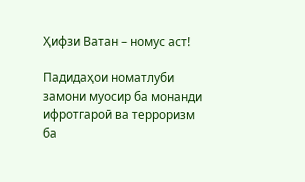Ҳифзи Ватан – номус аст!

Падидаҳои номатлуби замони муосир ба монанди ифротгароӣ ва терроризм ба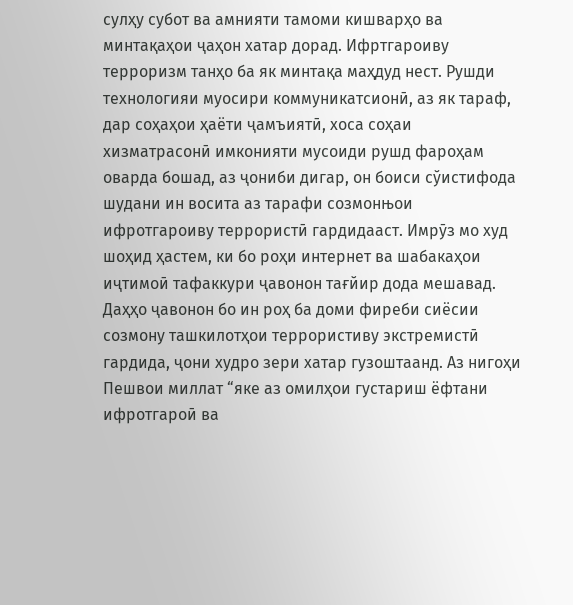сулҳу субот ва амнияти тамоми кишварҳо ва минтақаҳои ҷаҳон хатар дорад. Ифртгароиву терроризм танҳо ба як минтақа маҳдуд нест. Рушди технологияи муосири коммуникатсионӣ, аз як тараф, дар соҳаҳои ҳаёти ҷамъиятӣ, хоса соҳаи хизматрасонӣ имконияти мусоиди рушд фароҳам оварда бошад, аз ҷониби дигар, он боиси сўистифода шудани ин восита аз тарафи созмонњои ифротгароиву террористӣ гардидааст. Имрӯз мо худ шоҳид ҳастем, ки бо роҳи интернет ва шабакаҳои иҷтимоӣ тафаккури ҷавонон тағйир дода мешавад. Даҳҳо ҷавонон бо ин роҳ ба доми фиреби сиёсии созмону ташкилотҳои террористиву экстремистӣ гардида, ҷони худро зери хатар гузоштаанд. Аз нигоҳи Пешвои миллат “яке аз омилҳои густариш ёфтани ифротгароӣ ва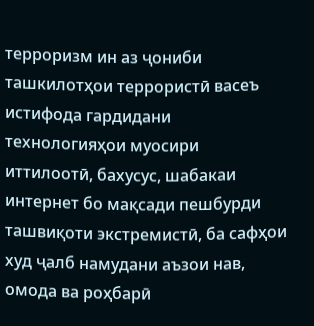терроризм ин аз ҷониби ташкилотҳои террористӣ васеъ истифода гардидани технологияҳои муосири иттилоотӣ, бахусус, шабакаи интернет бо мақсади пешбурди ташвиқоти экстремистӣ, ба сафҳои худ ҷалб намудани аъзои нав, омода ва роҳбарӣ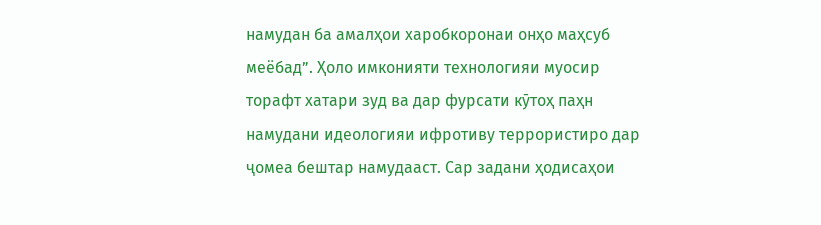намудан ба амалҳои харобкоронаи онҳо маҳсуб меёбад”. Ҳоло имконияти технологияи муосир торафт хатари зуд ва дар фурсати кӯтоҳ паҳн намудани идеологияи ифротиву террористиро дар ҷомеа бештар намудааст. Сар задани ҳодисаҳои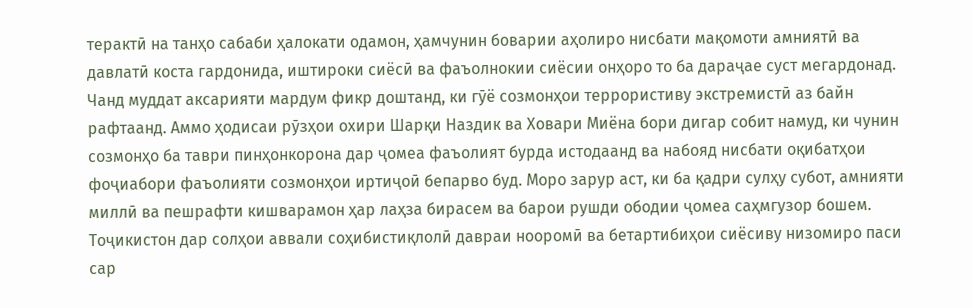терактӣ на танҳо сабаби ҳалокати одамон, ҳамчунин боварии аҳолиро нисбати мақомоти амниятӣ ва давлатӣ коста гардонида, иштироки сиёсӣ ва фаъолнокии сиёсии онҳоро то ба дараҷае суст мегардонад.
Чанд муддат аксарияти мардум фикр доштанд, ки гӯё созмонҳои террористиву экстремистӣ аз байн рафтаанд. Аммо ҳодисаи рӯзҳои охири Шарқи Наздик ва Ховари Миёна бори дигар собит намуд, ки чунин созмонҳо ба таври пинҳонкорона дар ҷомеа фаъолият бурда истодаанд ва набояд нисбати оқибатҳои фоҷиабори фаъолияти созмонҳои иртиҷоӣ бепарво буд. Моро зарур аст, ки ба қадри сулҳу субот, амнияти миллӣ ва пешрафти кишварамон ҳар лаҳза бирасем ва барои рушди ободии ҷомеа саҳмгузор бошем. Тоҷикистон дар солҳои аввали соҳибистиқлолӣ давраи нооромӣ ва бетартибиҳои сиёсиву низомиро паси сар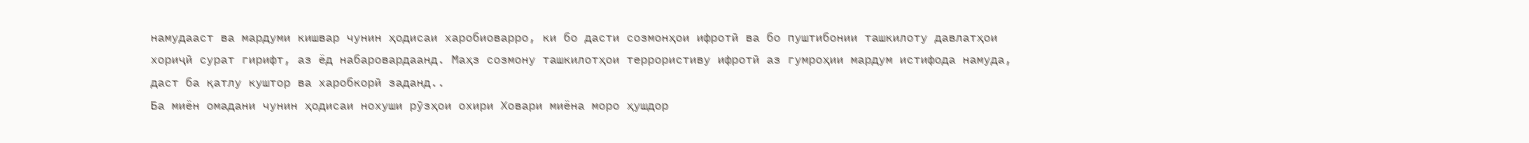намудааст ва мардуми кишвар чунин ҳодисаи харобиоварро, ки бо дасти созмонҳои ифротӣ ва бо пуштибонии ташкилоту давлатҳои хориҷӣ сурат гирифт, аз ёд набаровардаанд. Маҳз созмону ташкилотҳои террористиву ифротӣ аз гумроҳии мардум истифода намуда, даст ба қатлу куштор ва харобкорӣ заданд..
Ба миён омадани чунин ҳодисаи нохуши рӯзҳои охири Ховари миёна моро ҳушдор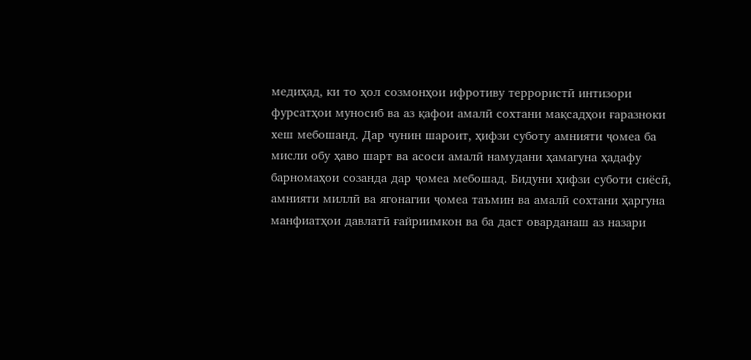медиҳад, ки то ҳол созмонҳои ифротиву террористӣ интизори фурсатҳои муносиб ва аз қафои амалӣ сохтани мақсадҳои ғаразноки хеш мебошанд. Дар чунин шароит, ҳифзи суботу амнияти ҷомеа ба мисли обу ҳаво шарт ва асоси амалӣ намудани ҳамагуна ҳадафу барномаҳои созанда дар ҷомеа мебошад. Бидуни ҳифзи суботи сиёсӣ, амнияти миллӣ ва ягонагии ҷомеа таъмин ва амалӣ сохтани ҳаргуна манфиатҳои давлатӣ ғайриимкон ва ба даст оварданаш аз назари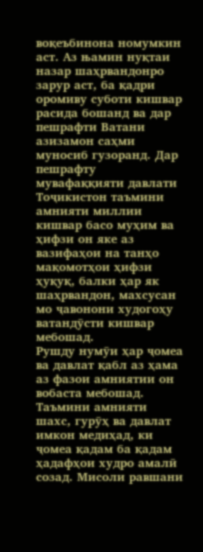воқеъбинона номумкин аст. Аз њамин нуқтаи назар шаҳрвандонро зарур аст, ба қадри оромиву суботи кишвар расида бошанд ва дар пешрафти Ватани азизамон саҳми муносиб гузоранд. Дар пешрафту мувафаққияти давлати Тоҷикистон таъмини амнияти миллии кишвар басо муҳим ва ҳифзи он яке аз вазифаҳои на танҳо мақомотҳои ҳифзи ҳуқуқ, балки ҳар як шаҳрвандон, махсусан мо ҷавонони худогоҳу ватандӯсти кишвар мебошад.
Рушду нумӯи ҳар ҷомеа ва давлат қабл аз ҳама аз фазои амниятии он вобаста мебошад. Таъмини амнияти шахс, гурӯҳ ва давлат имкон медиҳад, ки ҷомеа қадам ба қадам ҳадафҳои худро амалӣ созад. Мисоли равшани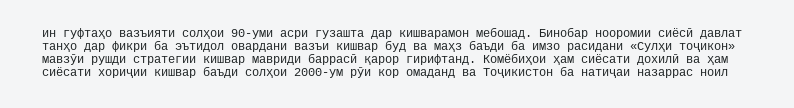ин гуфтаҳо вазъияти солҳои 90-уми асри гузашта дар кишварамон мебошад. Бинобар нооромии сиёсӣ давлат танҳо дар фикри ба эътидол овардани вазъи кишвар буд ва маҳз баъди ба имзо расидани «Сулҳи тоҷикон» мавзӯи рушди стратегии кишвар мавриди баррасӣ қарор гирифтанд. Комёбиҳои ҳам сиёсати дохилӣ ва ҳам сиёсати хориҷии кишвар баъди солҳои 2000-ум рӯи кор омаданд ва Тоҷикистон ба натиҷаи назаррас ноил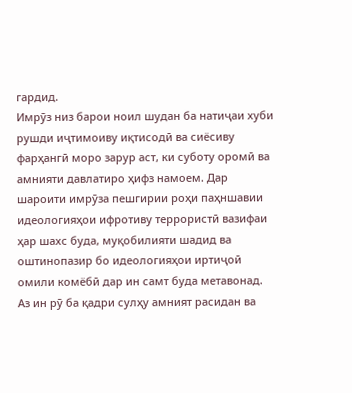гардид.
Имрӯз низ барои ноил шудан ба натиҷаи хуби рушди иҷтимоиву иқтисодӣ ва сиёсиву фарҳангӣ моро зарур аст, ки суботу оромӣ ва амнияти давлатиро ҳифз намоем. Дар шароити имрӯза пешгирии роҳи паҳншавии идеологияҳои ифротиву террористӣ вазифаи ҳар шахс буда, муқобилияти шадид ва оштинопазир бо идеологияҳои иртиҷоӣ омили комёбӣ дар ин самт буда метавонад. Аз ин рӯ ба қадри сулҳу амният расидан ва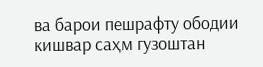ва барои пешрафту ободии кишвар саҳм гузоштан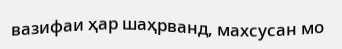вазифаи ҳар шаҳрванд, махсусан мо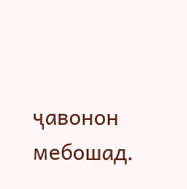ҷавонон мебошад.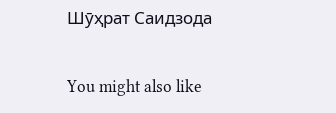Шӯҳрат Саидзода

You might also like